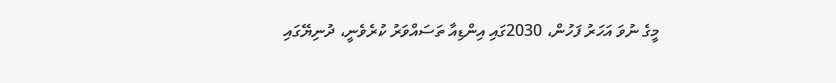މީގެ ނުވަ އަހަރު ފަހުން، 2030ގައި އިންޑިއާ ތަސައްވަރު ކުރެވެނީ، ދުނިޔޭގައި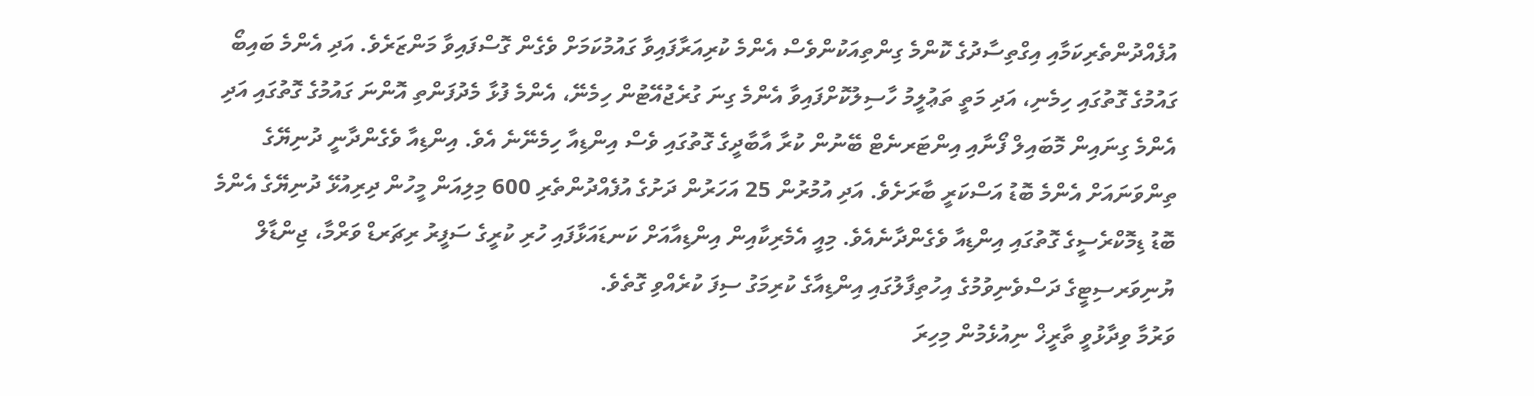އުފެއްދުންތެރިކަމާއި އިގްތިސާދުގެ ކޮންމެ ގިންތިއަކުންވެސް އެންމެ ކުރިއަރާފައިވާ ގައުމުކަމަށް ވެގެން ގޮސްފައިވާ މަންޒަރެވެ. އަދި އެންމެ ބައިބޯ ގައުމުގެ ގޮތުގައި ހިމެނި، އަދި މަތީ ތަޢުލީމު ހާސިލުކޮށްފައިވާ އެންމެ ގިނަ ގުރެޖުއޭޓުން ހިމެނޭ، އެންމެ ފުޅާ މެދުފަންތި އޮންނަ ގައުމުގެ ގޮތުގައި އަދި އެންމެ ގިނައިން މޮބައިލް ފޯނާއި އިންޓަރނެޓް ބޭނުން ކުރާ އާބާދީގެ ގޮތުގައި ވެސް އިންޑިއާ ހިމެނޭނެ އެވެ. އިންޑިއާ ވެގެންދާނީ ދުނިޔޭގެ ތިންވަނައަށް އެންމެ ބޮޑު އަސްކަރީ ބާރަށެވެ. އަދި އުމުރުން 25 އަހަރުން ދަށުގެ އުފެއްދުންތެރި 600 މިލިއަން މީހުން ދިރިއުޅޭ ދުނިޔޭގެ އެންމެ ބޮޑު ޑިމޮކްރެސީގެ ގޮތުގައި އިންޑިއާ ވެގެންދާނެއެވެ. މިއީ އެމެރިކާއިން އިންޑިއާއަށް ކަނޑައަޅާފައި ހުރި ކުރީގެ ސަފީރު ރިޗަރޑް ވަރްމާ، ޖިންޑާލް ޔުނިވަރސިޓީގެ ދަސްވެނިވުމުގެ އިހުތިފާލުގައި އިންޑިއާގެ ކުރިމަގު ސިފަ ކުރެއްވި ގޮތެވެ.
ވަރުމާ ވިދާޅުވީ ތާރީޚް ނިއުޅެމުން މިހިރަ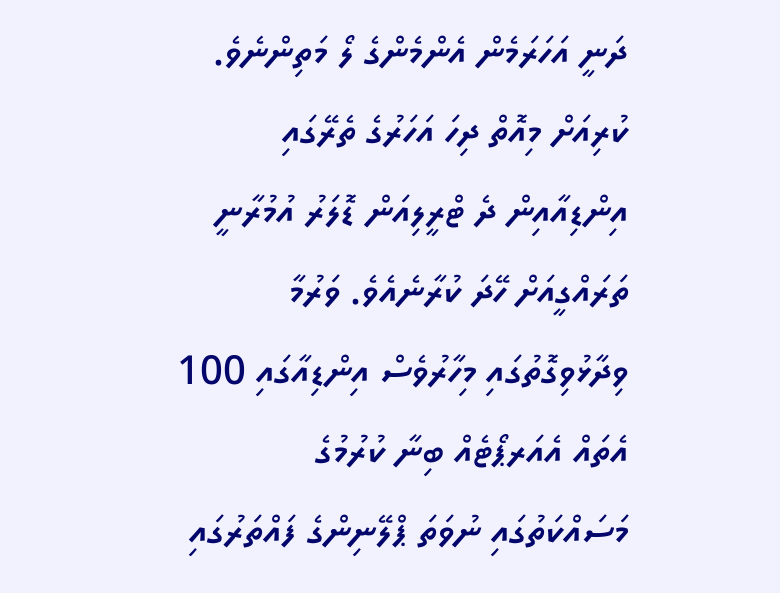ދަނީ އަހަރަމެން އެންމެންގެ ލޯ މަތިންނެވެ. ކުރިއަށް މިއޮތް ދިހަ އަހަރުގެ ތެރޭގައި އިންޑިއާއިން ދެ ޓްރީލިއަން ޑޮލަރު އުމުރާނީ ތަރައްގީއަށް ހޭދަ ކުރާނެއެވެ. ވަރުމާ ވިދާޅުވިގޮތުގައި މިހާރުވެސް އިންޑިއާގައި 100 އެތައް އެއަރޕޯޓެއް ބިނާ ކުރުމުގެ މަސައްކަތުގައި ނުވަތަ ޕްލޭނިންގެ ފައްތަރުގައި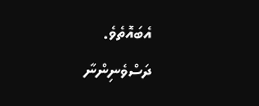އެބައޮތެވެ.
ދަސްވެނިންނާ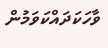ވާހަކަދައްކަވަމުން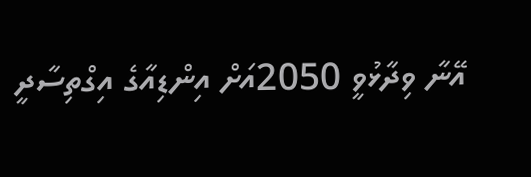އޭނާ ވިދާޅުވީ 2050އަށް އިންޑިއާގެ އިގްތިސާދީ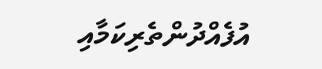އުފެއްދުންތެރިކަމާއި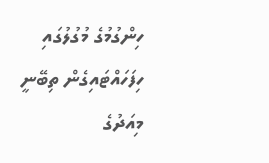ހިންގުމުގެ މުގުލުގައި ހިފަހައްޓައިގެން ތިބޭނީ މިއަދުގެ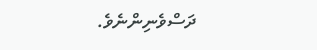ދަސްވެނިންނެވެ.